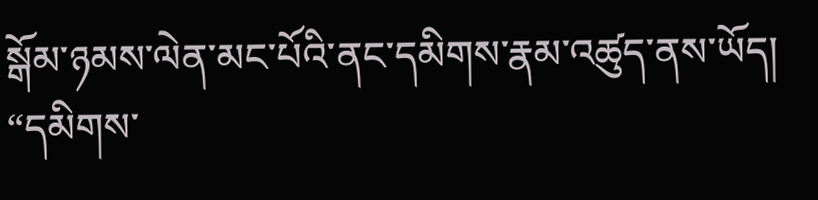སྒོམ་ཉམས་ལེན་མང་པོའི་ནང་དམིགས་རྣམ་འཚུད་ནས་ཡོད། “དམིགས་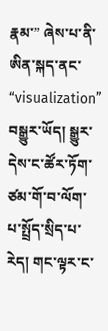རྣམ་” ཞེས་པ་ནི་ཨིན་སྐད་ནང་ “visualization” བསྒྱུར་ཡོད། སྒྱུར་དེས་ང་ཚོར་ཏོག་ཙམ་གོ་བ་ལོག་པ་སྤྲོད་སྲིད་པ་རེད། གང་ལྟར་ང་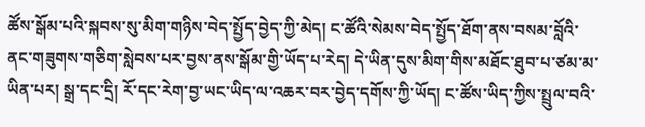ཚོས་སྒོམ་པའི་སྐབས་སུ་མིག་གཉིས་བེད་སྤྱོད་བྱེད་ཀྱི་མེད། ང་ཚོའི་སེམས་བེད་སྤྱོད་ཐོག་ནས་བསམ་བློའི་ནང་གཟུགས་གཅིག་སླེབས་པར་བྱས་ནས་སྒོམ་གྱི་ཡོད་པ་རེད། དེ་ཡིན་དུས་མིག་གིས་མཐོང་ཐུབ་པ་ཙམ་མ་ཡིན་པར། སྒྲ་དང་དྲི། རོ་དང་རེག་བྱ་ཡང་ཡིད་ལ་འཆར་བར་བྱེད་དགོས་ཀྱི་ཡོད། ང་ཚོས་ཡིད་ཀྱིས་སྤྲུལ་བའི་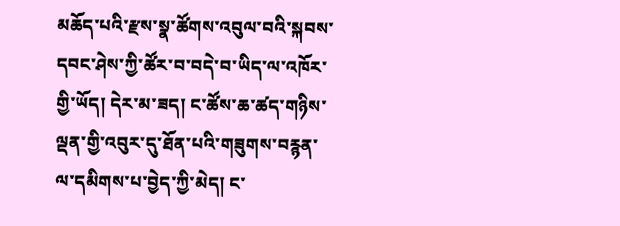མཆོད་པའི་རྫས་སྣ་ཚོགས་འབུལ་བའི་སྐབས་དབང་ཤེས་ཀྱི་ཚོར་བ་བདེ་བ་ཡིད་ལ་འཁོར་གྱི་ཡོད། དེར་མ་ཟད། ང་ཚོས་ཆ་ཚད་གཉིས་ལྡན་གྱི་འབུར་དུ་ཐོན་པའི་གཟུགས་བརྙན་ལ་དམིགས་པ་བྱེད་ཀྱི་མེད། ང་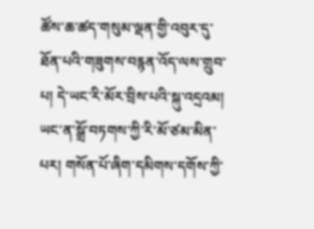ཚོས་ཆ་ཚད་གསུམ་ལྡན་གྱི་འབུར་དུ་ཐོན་པའི་གཟུགས་བརྙན་འོད་ལས་གྲུབ་པ། དེ་ཡང་རི་མོར་བྲིས་པའི་སྐུ་འདྲའམ། ཡང་ན་སྒྲོ་བཏགས་ཀྱི་རི་མོ་ཙམ་མིན་པར། གསོན་པོ་ཞིག་དམིགས་དགོས་ཀྱི་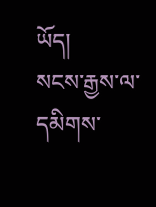ཡོད།
སངས་རྒྱས་ལ་དམིགས་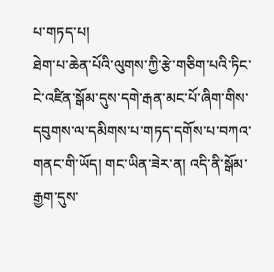པ་གཏད་པ།
ཐེག་པ་ཆེན་པོའི་ལུགས་ཀྱི་རྩེ་གཅིག་པའི་ཏིང་ངེ་འཛིན་སྒོམ་དུས་དགེ་རྒན་མང་པོ་ཞིག་གིས་དབུགས་ལ་དམིགས་པ་གཏད་དགོས་པ་བཀའ་གནང་གི་ཡོད། གང་ཡིན་ཟེར་ན། འདི་ནི་སྒོམ་རྒྱག་དུས་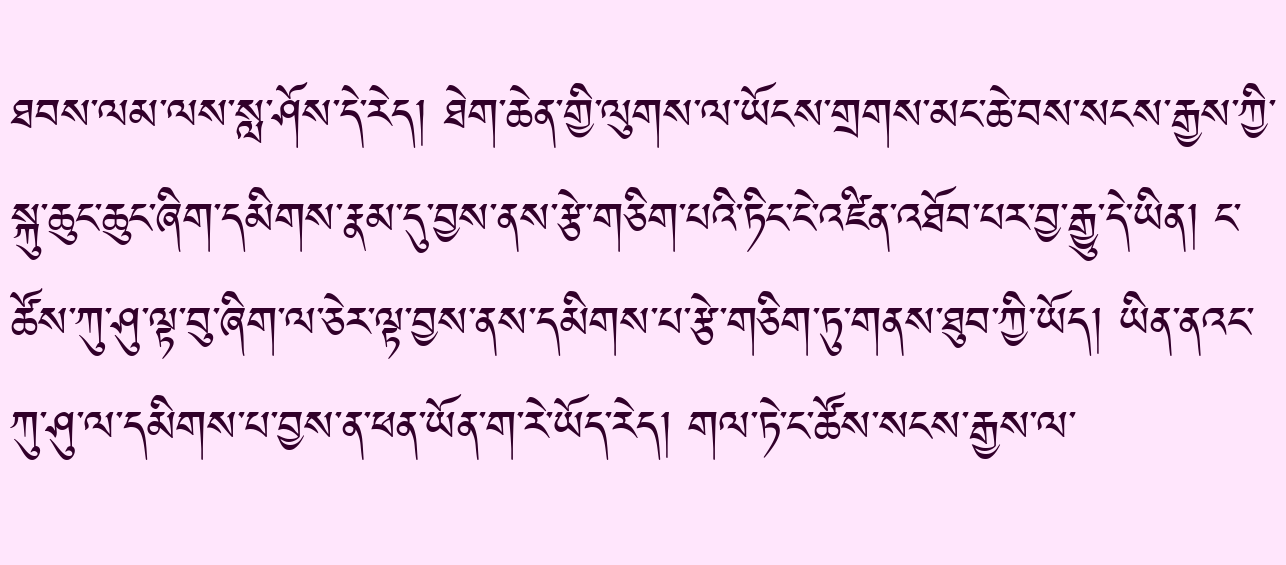ཐབས་ལམ་ལས་སླ་ཤོས་དེ་རེད། ཐེག་ཆེན་གྱི་ལུགས་ལ་ཡོངས་གྲགས་མང་ཆེ་བས་སངས་རྒྱས་ཀྱི་སྐུ་ཆུང་ཆུང་ཞིག་དམིགས་རྣམ་དུ་བྱས་ནས་རྩེ་གཅིག་པའི་ཏིང་ངེ་འཛིན་འཐོབ་པར་བྱ་རྒྱུ་དེ་ཡིན། ང་ཚོས་ཀུ་ཤུ་ལྟ་བུ་ཞིག་ལ་ཅེར་ལྟ་བྱས་ནས་དམིགས་པ་རྩེ་གཅིག་ཏུ་གནས་ཐུབ་ཀྱི་ཡོད། ཡིན་ནའང་ཀུ་ཤུ་ལ་དམིགས་པ་བྱས་ན་ཕན་ཡོན་ག་རེ་ཡོད་རེད། གལ་ཏེ་ང་ཚོས་སངས་རྒྱས་ལ་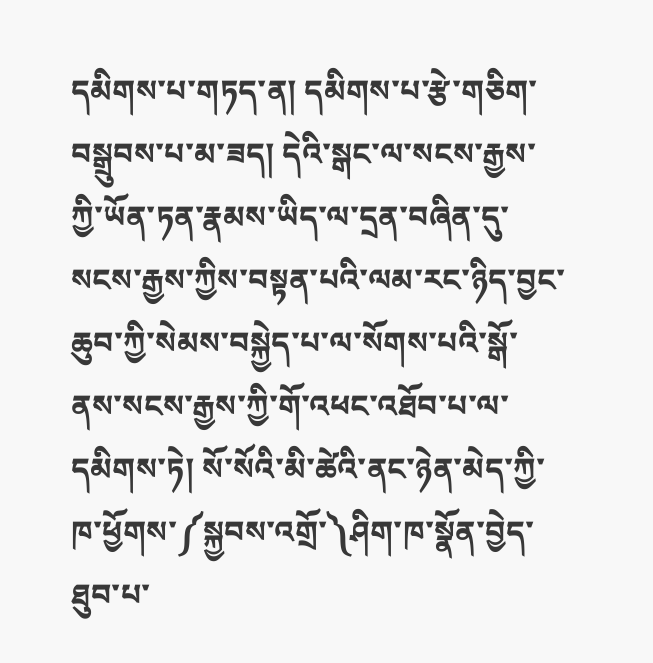དམིགས་པ་གཏད་ན། དམིགས་པ་རྩེ་གཅིག་བསྒྲུབས་པ་མ་ཟད། དེའི་སྒང་ལ་སངས་རྒྱས་ཀྱི་ཡོན་ཏན་རྣམས་ཡིད་ལ་དྲན་བཞིན་དུ་སངས་རྒྱས་ཀྱིས་བསྟན་པའི་ལམ་རང་ཉིད་བྱང་ཆུབ་ཀྱི་སེམས་བསྐྱེད་པ་ལ་སོགས་པའི་སྒོ་ནས་སངས་རྒྱས་ཀྱི་གོ་འཕང་འཐོབ་པ་ལ་དམིགས་ཏེ། སོ་སོའི་མི་ཚེའི་ནང་ཉེན་མེད་ཀྱི་ཁ་ཕྱོགས་༼སྐྱབས་འགྲོ་༽ཤིག་ཁ་སྣོན་བྱེད་ཐུབ་པ་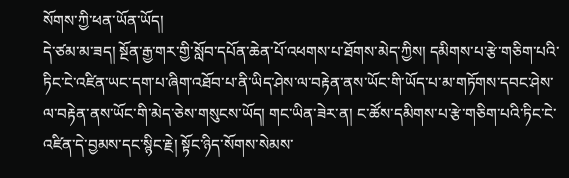སོགས་ཀྱི་ཕན་ཡོན་ཡོད།
དེ་ཙམ་མ་ཟད། སྔོན་རྒྱ་གར་གྱི་སློབ་དཔོན་ཆེན་པོ་འཕགས་པ་ཐོགས་མེད་ཀྱིས། དམིགས་པ་རྩེ་གཅིག་པའི་ཏིང་ངེ་འཛིན་ཡང་དག་པ་ཞིག་འཐོབ་པ་ནི་ཡིད་ཤེས་ལ་བརྟེན་ནས་ཡོང་གི་ཡོད་པ་མ་གཏོགས་དབང་ཤེས་ལ་བརྟེན་ནས་ཡོང་གི་མེད་ཅེས་གསུངས་ཡོད། གང་ཡིན་ཟེར་ན། ང་ཚོས་དམིགས་པ་རྩེ་གཅིག་པའི་ཏིང་ངེ་འཛིན་དེ་བྱམས་དང་སྙིང་རྗེ། སྟོང་ཉིད་སོགས་སེམས་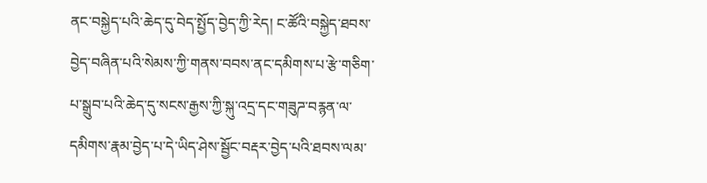ནང་བསྐྱེད་པའི་ཆེད་དུ་བེད་སྤྱོད་བྱེད་ཀྱི་རེད། ང་ཚོའི་བསྐྱེད་ཐབས་བྱེད་བཞིན་པའི་སེམས་ཀྱི་གནས་བབས་ནང་དམིགས་པ་རྩེ་གཅིག་པ་སྒྲུབ་པའི་ཆེད་དུ་སངས་རྒྱས་ཀྱི་སྐུ་འདྲ་དང་གཟུཌ་བརྙན་ལ་དམིགས་རྣམ་བྱེད་པ་དེ་ཡིད་ཤེས་སྦྱོང་བརྡར་བྱེད་པའི་ཐབས་ལམ་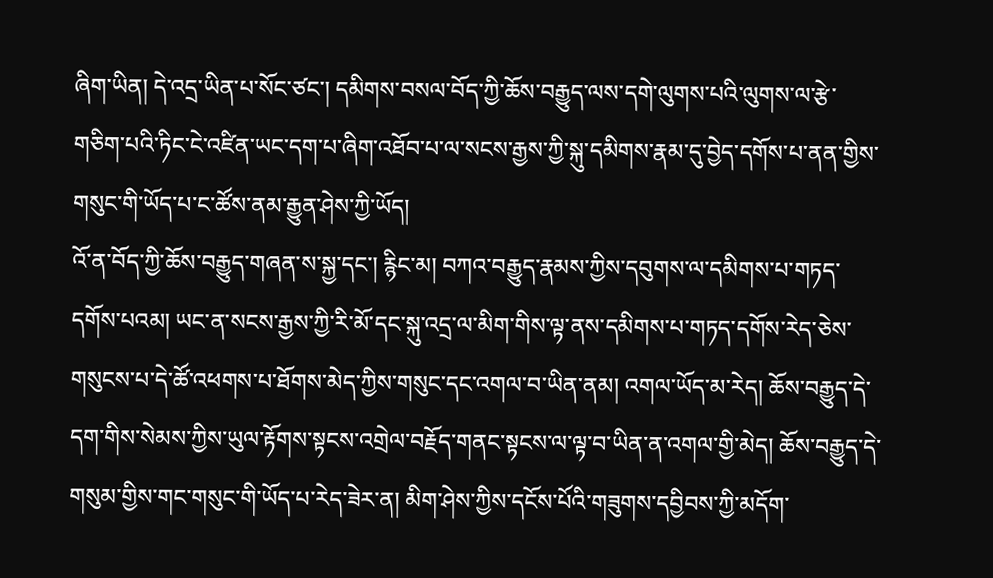ཞིག་ཡིན། དེ་འདྲ་ཡིན་པ་སོང་ཙང་། དམིགས་བསལ་བོད་ཀྱི་ཆོས་བརྒྱུད་ལས་དགེ་ལུགས་པའི་ལུགས་ལ་རྩེ་གཅིག་པའི་ཏིང་ངེ་འཛིན་ཡང་དག་པ་ཞིག་འཐོབ་པ་ལ་སངས་རྒྱས་ཀྱི་སྐུ་དམིགས་རྣམ་དུ་བྱེད་དགོས་པ་ནན་གྱིས་གསུང་གི་ཡོད་པ་ང་ཚོས་ནམ་རྒྱུན་ཤེས་ཀྱི་ཡོད།
འོ་ན་བོད་ཀྱི་ཆོས་བརྒྱུད་གཞན་ས་སྐྱ་དང་། རྙིང་མ། བཀའ་བརྒྱུད་རྣམས་ཀྱིས་དབུགས་ལ་དམིགས་པ་གཏད་དགོས་པའམ། ཡང་ན་སངས་རྒྱས་ཀྱི་རི་མོ་དང་སྐུ་འདྲ་ལ་མིག་གིས་ལྟ་ནས་དམིགས་པ་གཏད་དགོས་རེད་ཅེས་གསུངས་པ་དེ་ཚོ་འཕགས་པ་ཐོགས་མེད་ཀྱིས་གསུང་དང་འགལ་བ་ཡིན་ནམ། འགལ་ཡོད་མ་རེད། ཆོས་བརྒྱུད་དེ་དག་གིས་སེམས་ཀྱིས་ཡུལ་རྟོགས་སྟངས་འགྲེལ་བརྗོད་གནང་སྟངས་ལ་ལྟ་བ་ཡིན་ན་འགལ་གྱི་མེད། ཆོས་བརྒྱུད་དེ་གསུམ་གྱིས་གང་གསུང་གི་ཡོད་པ་རེད་ཟེར་ན། མིག་ཤེས་ཀྱིས་དངོས་པོའི་གཟུགས་དབྱིབས་ཀྱི་མདོག་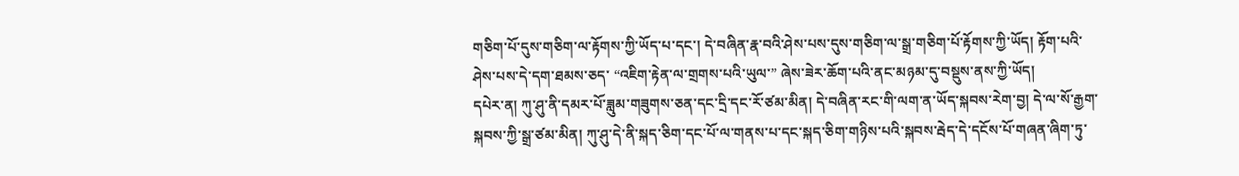གཅིག་པོ་དུས་གཅིག་ལ་རྟོགས་ཀྱི་ཡོད་པ་དང་། དེ་བཞིན་རྣ་བའི་ཤེས་པས་དུས་གཅིག་ལ་སྒྲ་གཅིག་པོ་རྟོགས་ཀྱི་ཡོད། རྟོག་པའི་ཤེས་པས་དེ་དག་ཐམས་ཅད་ “འཇིག་རྟེན་ལ་གྲགས་པའི་ཡུལ་” ཞེས་ཟེར་ཆོག་པའི་ནང་མཉམ་དུ་བསྡུས་ནས་ཀྱི་ཡོད།
དཔེར་ན། ཀུ་ཤུ་ནི་དམར་པོ་ཟླུམ་གཟུགས་ཅན་དང་དྲི་དང་རོ་ཙམ་མིན། དེ་བཞིན་རང་གི་ལག་ན་ཡོད་སྐབས་རེག་བྱ། དེ་ལ་སོ་རྒྱག་སྐབས་ཀྱི་སྒྲ་ཙམ་མིན། ཀུ་ཤུ་དེ་ནི་སྐད་ཅིག་དང་པོ་ལ་གནས་པ་དང་སྐད་ཅིག་གཉིས་པའི་སྐབས་རྦེད་དེ་དངོས་པོ་གཞན་ཞིག་ཏུ་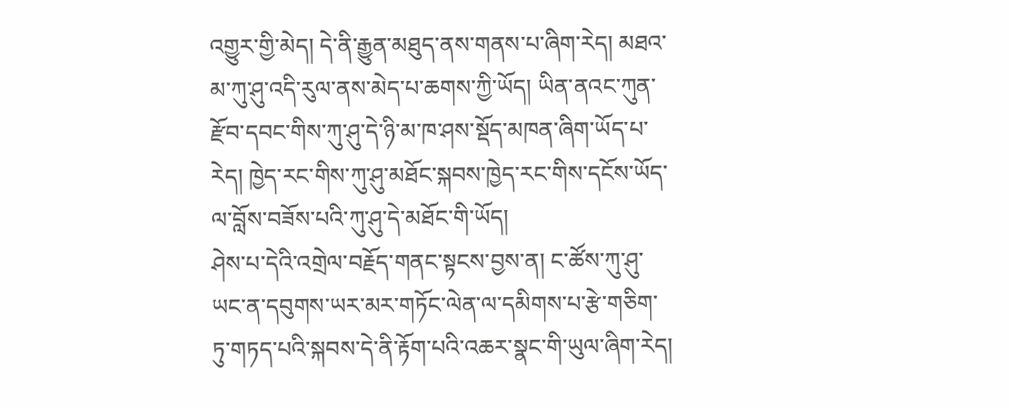འགྱུར་གྱི་མེད། དེ་ནི་རྒྱུན་མཐུད་ནས་གནས་པ་ཞིག་རེད། མཐའ་མ་ཀུ་ཤུ་འདི་རུལ་ནས་མེད་པ་ཆགས་ཀྱི་ཡོད། ཡིན་ནའང་ཀུན་རྫོབ་དབང་གིས་ཀུ་ཤུ་དེ་ཉི་མ་ཁ་ཤས་སྡོད་མཁན་ཞིག་ཡོད་པ་རེད། ཁྱེད་རང་གིས་ཀུ་ཤུ་མཐོང་སྐབས་ཁྱེད་རང་གིས་དངོས་ཡོད་ལ་བློས་བཟོས་པའི་ཀུ་ཤུ་དེ་མཐོང་གི་ཡོད།
ཤེས་པ་དེའི་འགྲེལ་བརྗོད་གནང་སྟངས་བྱས་ན། ང་ཚོས་ཀུ་ཤུ་ཡང་ན་དབུགས་ཡར་མར་གཏོང་ལེན་ལ་དམིགས་པ་རྩེ་གཅིག་ཏུ་གཏད་པའི་སྐབས་དེ་ནི་རྟོག་པའི་འཆར་སྣང་གི་ཡུལ་ཞིག་རེད།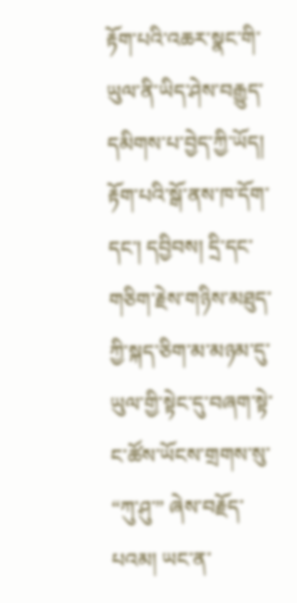རྟོག་པའི་འཆར་སྣང་གི་ཡུལ་ནི་ཡིད་ཤེས་བརྒྱུད་དམིགས་པ་བྱེད་ཀྱི་ཡོད། རྟོག་པའི་སྒོ་ནས་ཁ་དོག་དང་། དབྱིབས། དྲི་དང་གཅིག་རྗེས་གཉིས་མཐུད་ཀྱི་སྐད་ཅིག་མ་མཉམ་དུ་ཡུལ་གྱི་སྟེང་དུ་བཞག་སྟེ་ང་ཚོས་ཡོངས་གྲགས་སུ་ “ཀུ་ཤུ་” ཞེས་བརྗོད་པའམ། ཡང་ན་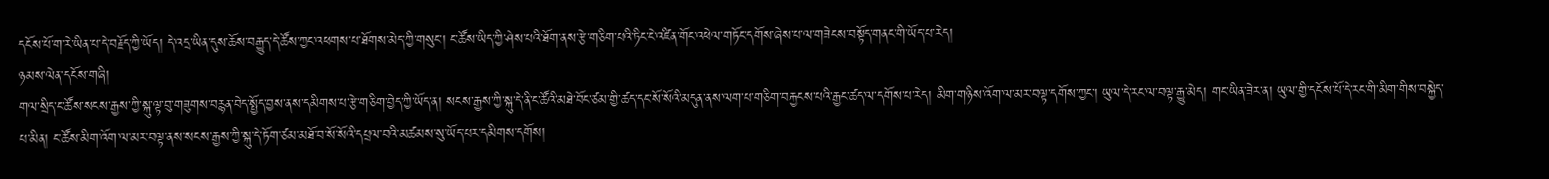དངོས་པོ་ག་རེ་ཡིན་པ་དེ་བརྗོད་ཀྱི་ཡོད། དེ་འདྲ་ཡིན་དུས་ཆོས་བརྒྱུད་དེ་ཚོས་ཀྱང་འཕགས་པ་ཐོགས་མེད་ཀྱི་གསུང་། ང་ཚོས་ཡིད་ཀྱི་ཤེས་པའི་ཐོག་ནས་རྩེ་གཅིག་པའི་ཏིང་ངེ་འཛིན་གོང་འཕེལ་གཏོང་དགོས་ཞེས་པ་ལ་གཟེངས་བསྟོད་གནང་གི་ཡོད་པ་རེད།
ཉམས་ལེན་དངོས་གཞི།
གལ་སྲིད་ང་ཚོས་སངས་རྒྱས་ཀྱི་སྐུ་ལྟ་བུ་གཟུགས་བརྙན་བེད་སྤྱོད་བྱས་ནས་དམིགས་པ་རྩེ་གཅིག་བྱེད་ཀྱི་ཡོད་ན། སངས་རྒྱས་ཀྱི་སྐུ་དེ་ནི་ང་ཚོའི་མཐེ་བོང་ཙམ་གྱི་ཚད་དང་སོ་སོའི་མདུན་ནས་ལག་པ་གཅིག་བརྐྱངས་པའི་རྒྱང་ཚད་ལ་དགོས་པ་རེད། མིག་གཉིས་འོག་ལ་མར་བལྟ་དགོས་ཀྱང་། ཡུལ་དེ་རང་ལ་བལྟ་རྒྱུ་མེད། གང་ཡིན་ཟེར་ན། ཡུལ་གྱི་དངོས་པོ་དེ་རང་གི་མིག་གིས་བསྐྱེད་པ་མིན། ང་ཚོས་མིག་འོག་ལ་མར་བལྟ་ནས་སངས་རྒྱས་ཀྱི་སྐུ་དེ་ཏོག་ཙམ་མཐོ་བ་སོ་སོའི་དཔྲལ་བའི་མཚམས་སུ་ཡོད་པར་དམིགས་དགོས།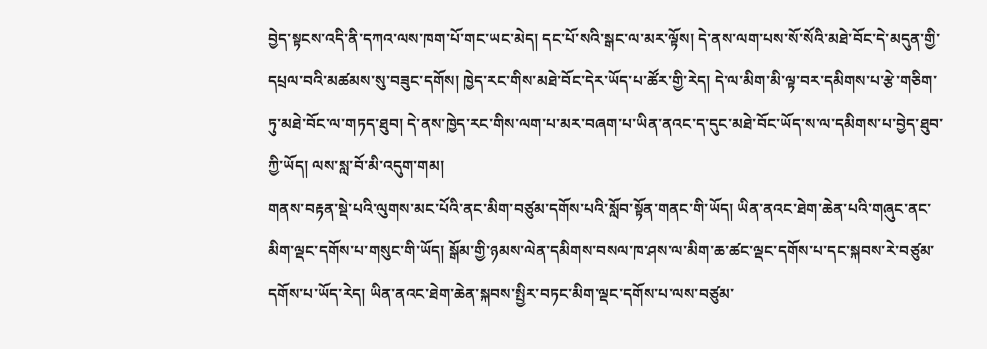བྱེད་སྟངས་འདི་ནི་དཀའ་ལས་ཁག་པོ་གང་ཡང་མེད། དང་པོ་སའི་སྒང་ལ་མར་ལྟོས། དེ་ནས་ལག་པས་སོ་སོའི་མཐེ་བོང་དེ་མདུན་གྱི་དཔྲལ་བའི་མཚམས་སུ་བཟུང་དགོས། ཁྱེད་རང་གིས་མཐེ་བོང་དེར་ཡོད་པ་ཚོར་གྱི་རེད། དེ་ལ་མིག་མི་ལྟ་བར་དམིགས་པ་རྩེ་གཅིག་ཏུ་མཐེ་བོང་ལ་གཏད་ཐུབ། དེ་ནས་ཁྱེད་རང་གིས་ལག་པ་མར་བཞག་པ་ཡིན་ནའང་ད་དུང་མཐེ་བོང་ཡོད་ས་ལ་དམིགས་པ་བྱེད་ཐུབ་ཀྱི་ཡོད། ལས་སླ་བོ་མི་འདུག་གམ།
གནས་བརྟན་སྡེ་པའི་ལུགས་མང་པོའི་ནང་མིག་བཙུམ་དགོས་པའི་སློབ་སྟོན་གནང་གི་ཡོད། ཡིན་ནའང་ཐེག་ཆེན་པའི་གཞུང་ནང་མིག་ལྡང་དགོས་པ་གསུང་གི་ཡོད། སྒོམ་གྱི་ཉམས་ལེན་དམིགས་བསལ་ཁ་ཤས་ལ་མིག་ཆ་ཚང་ལྡང་དགོས་པ་དང་སྐབས་རེ་བཙུམ་དགོས་པ་ཡོད་རེད། ཡིན་ནའང་ཐེག་ཆེན་སྐབས་སྤྱིར་བཏང་མིག་ལྡང་དགོས་པ་ལས་བཙུམ་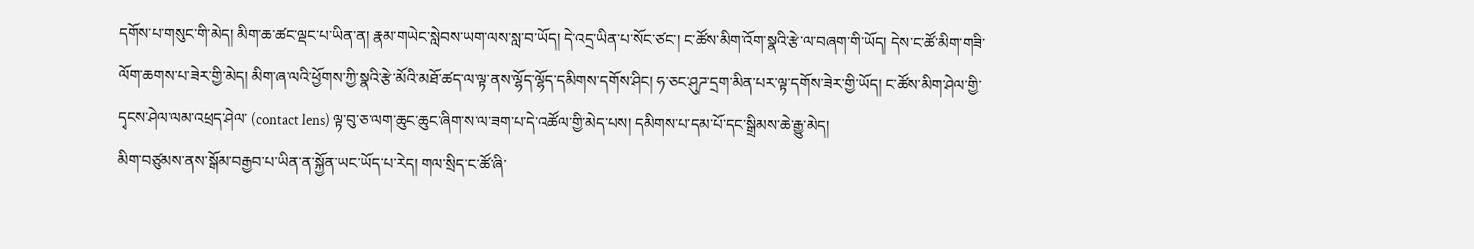དགོས་པ་གསུང་གི་མེད། མིག་ཆ་ཚང་ལྡང་པ་ཡིན་ན། རྣམ་གཡེང་སླེབས་ཡག་ལས་སླ་བ་ཡོད། དེ་འདྲ་ཡིན་པ་སོང་ཙང་། ང་ཚོས་མིག་འོག་སྣའི་རྩེ་ལ་བཞག་གི་ཡོད། དེས་ང་ཚོ་མིག་གཟི་ལོག་ཆགས་པ་ཟེར་གྱི་མེད། མིག་ཞ་ལའི་ཕྱོགས་ཀྱི་སྣའི་རྩེ་མོའི་མཐོ་ཚད་ལ་ལྟ་ནས་ལྷོད་ལྷོད་དམིགས་དགོས་ཤིང། ཧ་ཅང་ཤུཌ་དྲག་མིན་པར་ལྟ་དགོས་ཟེར་གྱི་ཡོད། ང་ཚོས་མིག་ཤེལ་གྱི་དྭངས་ཤེལ་ལམ་འཕྲད་ཤེལ་ (contact lens) ལྟ་བུ་ཅ་ལག་ཆུང་ཆུང་ཞིག་ས་ལ་ཟག་པ་དེ་འཚོལ་གྱི་མེད་པས། དམིགས་པ་དམ་པོ་དང་སྒྲིམས་ཆེ་རྒྱུ་མེད།
མིག་བཙུམས་ནས་སྒོམ་བརྒྱབ་པ་ཡིན་ན་སྐྱོན་ཡང་ཡོད་པ་རེད། གལ་སྲིད་ང་ཚོ་ཞི་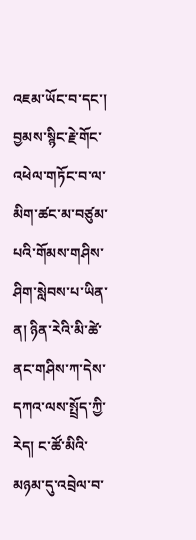འཇམ་ཡོང་བ་དང་། བྱམས་སྙིང་རྗེ་གོང་འཕེལ་གཏོང་བ་ལ་མིག་ཚང་མ་བཙུམ་པའི་གོམས་གཤིས་ཤིག་སླེབས་པ་ཡིན་ན། ཉིན་རེའི་མི་ཚེ་ནང་གཤིས་ཀ་དེས་དཀའ་ལས་སྤྲོད་ཀྱི་རེད། ང་ཚོ་མིའི་མཉམ་དུ་འབྲེལ་བ་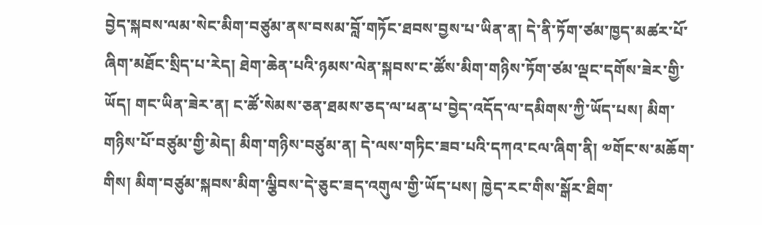བྱེད་སྐབས་ལམ་སེང་མིག་བཙུམ་ནས་བསམ་བློ་གཏོང་ཐབས་བྱས་པ་ཡིན་ན། དེ་ནི་ཏོག་ཙམ་ཁྱད་མཚར་པོ་ཞིག་མཐོང་སྲིད་པ་རེད། ཐེག་ཆེན་པའི་ཉམས་ལེན་སྐབས་ང་ཚོས་མིག་གཉིས་ཏོག་ཙམ་ལྡང་དགོས་ཟེར་གྱི་ཡོད། གང་ཡིན་ཟེར་ན། ང་ཚོ་སེམས་ཅན་ཐམས་ཅད་ལ་ཕན་པ་བྱེད་འདོད་ལ་དམིགས་ཀྱི་ཡོད་པས། མིག་གཉིས་པོ་བཙུམ་གྱི་མེད། མིག་གཉིས་བཙུམ་ན། དེ་ལས་གཏིང་ཟབ་པའི་དཀའ་ངལ་ཞིག་ནི། ༧གོང་ས་མཆོག་གིས། མིག་བཙུམ་སྐབས་མིག་ལྕིབས་དེ་ཅུང་ཟད་འགུལ་གྱི་ཡོད་པས། ཁྱེད་རང་གིས་སྒོར་ཐིག་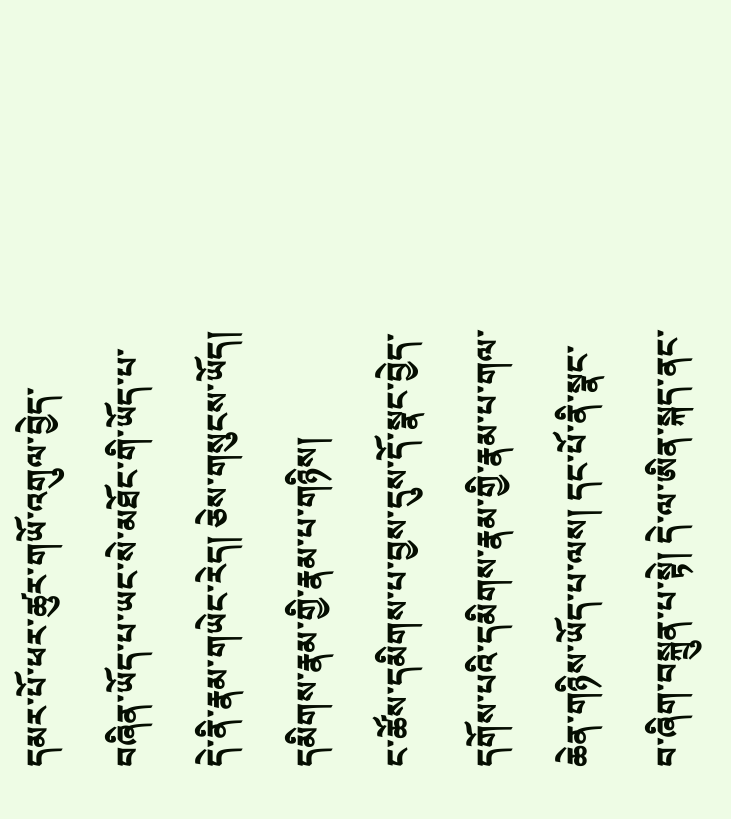དམར་པོ་ཕར་ཚུར་གཡོ་འགུལ་བྱེད་བཞིན་ཡོད་པ་ཡང་སེ་མཐོང་གི་ཡོད་པ་དེ་ནི་རྣམ་གཡེང་རེད། ཅེས་གསུངས་ཡོད།
དམིགས་རྣམ་གྱི་རྣམ་པ་གཉིས།
ང་ཚོས་དམིགས་པ་བྱས་དུས་དོ་སྣང་བྱེད་དགོས་པའི་དམིགས་རྣམ་གྱི་རྣམ་པ་གལ་ཆེན་གཉིས་ཡོད་པ་ལས། དང་པོ་ནི་སྣང་བ་ཞིག་བསྐྲུན་པ་སྟེ། དེ་ལ་ཨིན་སྐད་ནང་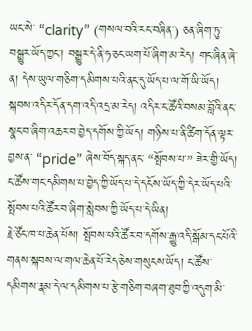ཡང་སེ་ “clarity” (གསལ་བའི་རང་བཞིན་) ཅན་ཞིག་ཏུ་བསྒྱུར་ཡོད་ཀྱང་། བསྒྱུར་དེ་ནི་ཧ་ཅང་ཡག་པོ་ཞིག་མ་རེད། གང་ཞིན་ཞེ་ན། དེས་ཡུལ་གཅིག་དམིགས་པའི་ནང་དུ་ཡོད་པ་ལ་གོ་ཡི་ཡོད། སྐབས་འདིར་དོན་དག་འདི་འདྲ་མ་རེད། འདིར་ང་ཚོའི་བསམ་བློའི་ནང་སྣང་བ་ཞིག་འཆར་བ་བྱེད་དགོས་ཀྱི་ཡོད། གཉིས་པ་ནི་ཚིག་དོན་ལྟར་བྱས་ན་ “pride” ཞེས་བོད་སྐད་ནང་ “སྤོབས་པ་” ཟེར་གྱི་ཡོད། ང་ཚོས་གང་དམིགས་པ་བྱེད་ཀྱི་ཡོད་པ་དེ་དངོས་ཡོད་ཀྱི་དེར་ཡོད་པའི་སྤོབས་པའི་ཚོར་བ་ཞིག་སླེབས་ཀྱི་ཡོད་པ་དེ་ཡིན།
རྗེ་ཙོང་ཁ་པ་ཆེན་པོས། སྤོབས་པའི་ཚོར་བ་དགོས་རྒྱུ་འདི་སྒོམ་དང་པོའི་གནས་སྐབས་ལ་གལ་ཆེན་པོ་རེད་ཅེས་གསུངས་ཡོད། ང་ཚོས་དམིགས་རྣམ་དེ་ལ་དམིགས་པ་རྩེ་གཅིག་བཞག་ཐུབ་ཀྱི་འདུག་མི་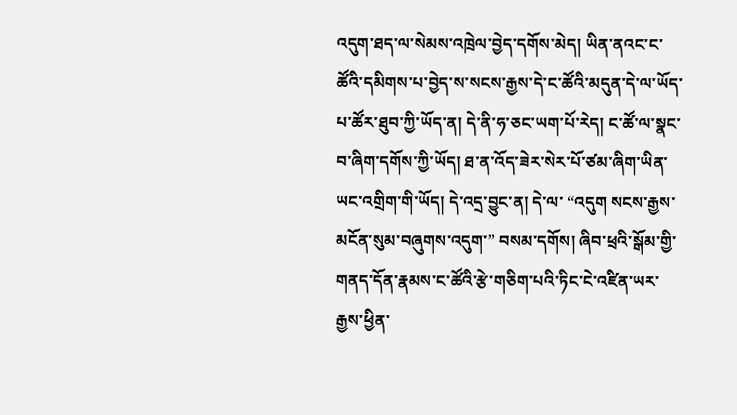འདུག་ཐད་ལ་སེམས་འཁྲེལ་བྱེད་དགོས་མེད། ཡིན་ནའང་ང་ཚོའི་དམིགས་པ་བྱེད་ས་སངས་རྒྱས་དེ་ང་ཚོའི་མདུན་དེ་ལ་ཡོད་པ་ཚོར་ཐུབ་ཀྱི་ཡོད་ན། དེ་ནི་ཧ་ཅང་ཡག་པོ་རེད། ང་ཚོ་ལ་སྣང་བ་ཞིག་དགོས་ཀྱི་ཡོད། ཐ་ན་འོད་ཟེར་སེར་པོ་ཙམ་ཞིག་ཡིན་ཡང་འགྲིག་གི་ཡོད། དེ་འདྲ་བྱུང་ན། དེ་ལ་ “འདུག སངས་རྒྱས་མངོན་སུམ་བཞུགས་འདུག་” བསམ་དགོས། ཞིབ་ཕྲའི་སྒོམ་གྱི་གནད་དོན་རྣམས་ང་ཚོའི་རྩེ་གཅིག་པའི་ཏིང་ངེ་འཛིན་ཡར་རྒྱས་ཕྱིན་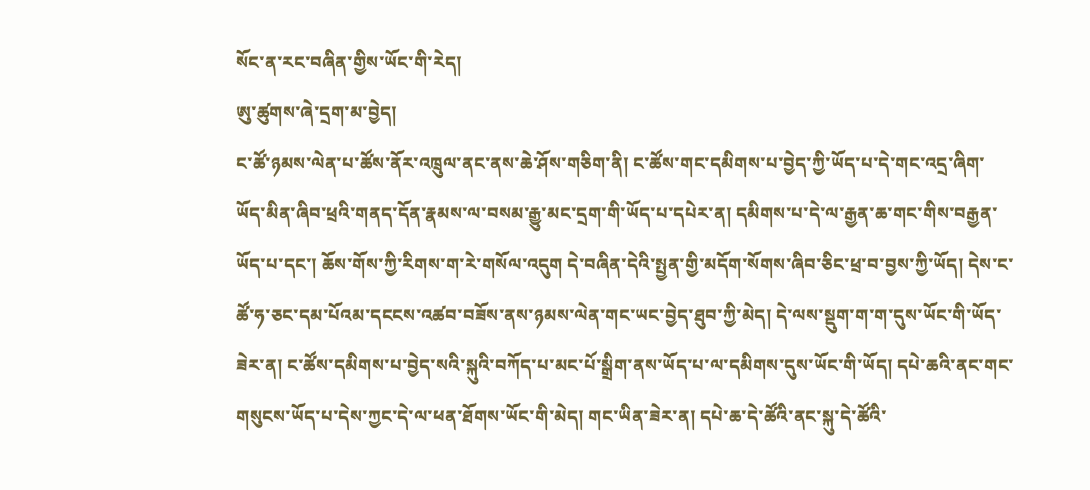སོང་ན་རང་བཞིན་གྱིས་ཡོང་གི་རེད།
ཨུ་ཚུགས་ཞེ་དྲག་མ་བྱེད།
ང་ཚོ་ཉམས་ལེན་པ་ཚོས་ནོར་འཁྲུལ་ནང་ནས་ཆེ་ཤོས་གཅིག་ནི། ང་ཚོས་གང་དམིགས་པ་བྱེད་ཀྱི་ཡོད་པ་དེ་གང་འདྲ་ཞིག་ཡོད་མིན་ཞིབ་ཕྲའི་གནད་དོན་རྣམས་ལ་བསམ་རྒྱུ་མང་དྲག་གི་ཡོད་པ་དཔེར་ན། དམིགས་པ་དེ་ལ་རྒྱན་ཆ་གང་གིས་བརྒྱན་ཡོད་པ་དང་། ཆོས་གོས་ཀྱི་རིགས་ག་རེ་གསོལ་འདུག དེ་བཞིན་དེའི་སྤྱན་གྱི་མདོག་སོགས་ཞིབ་ཅིང་ཕྲ་བ་བྱས་ཀྱི་ཡོད། དེས་ང་ཚོ་ཧ་ཅང་དམ་པོའམ་དངངས་འཚབ་བཟོས་ནས་ཉམས་ལེན་གང་ཡང་བྱེད་ཐུབ་ཀྱི་མེད། དེ་ལས་སྡུག་ག་ག་དུས་ཡོང་གི་ཡོད་ཟེར་ན། ང་ཚོས་དམིགས་པ་བྱེད་སའི་སྐུའི་བཀོད་པ་མང་པོ་སྒྲིག་ནས་ཡོད་པ་ལ་དམིགས་དུས་ཡོང་གི་ཡོད། དཔེ་ཆའི་ནང་གང་གསུངས་ཡོད་པ་དེས་ཀྱང་དེ་ལ་ཕན་ཐོགས་ཡོང་གི་མེད། གང་ཡིན་ཟེར་ན། དཔེ་ཆ་དེ་ཚོའི་ནང་སྐུ་དེ་ཚོའི་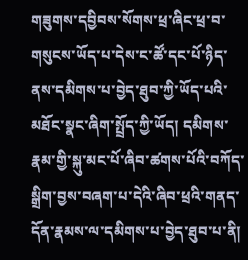གཟུགས་དབྱིབས་སོགས་ཕྲ་ཞིང་ཕྲ་བ་གསུངས་ཡོད་པ་དེས་ང་ཚོ་དང་པོ་ཉིད་ནས་དམིགས་པ་བྱེད་ཐུབ་ཀྱི་ཡོད་པའི་མཐོང་སྣང་ཞིག་སྤྲོད་ཀྱི་ཡོད། དམིགས་རྣམ་གྱི་སྐུ་མང་པོ་ཞིབ་ཚགས་པོའི་བཀོད་སྒྲིག་བྱས་བཞག་པ་དེའི་ཞིབ་ཕྲའི་གནད་དོན་རྣམས་ལ་དམིགས་པ་བྱེད་ཐུབ་པ་ནི།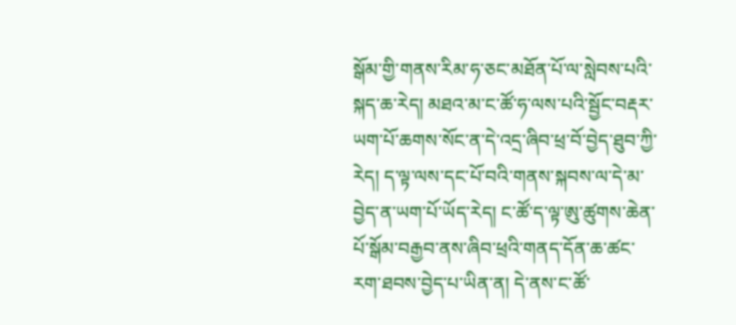སྒོམ་གྱི་གནས་རིམ་ཧ་ཅང་མཐོན་པོ་ལ་སླེབས་པའི་སྐད་ཆ་རེད། མཐའ་མ་ང་ཚོ་ཧ་ལས་པའི་སྦྱོང་བརྡར་ཡག་པོ་ཆགས་སོང་ན་དེ་འདྲ་ཞིབ་ཕྲ་བོ་བྱེད་ཐུབ་ཀྱི་རེད། ད་ལྟ་ལས་དང་པོ་བའི་གནས་སྐབས་ལ་དེ་མ་བྱེད་ན་ཡག་པོ་ཡོད་རེད། ང་ཚོ་ད་ལྟ་ཨུ་ཚུགས་ཆེན་པོ་སྒོམ་བརྒྱབ་ནས་ཞིབ་ཕྲའི་གནད་དོན་ཆ་ཚང་རག་ཐབས་བྱེད་པ་ཡིན་ན། དེ་ནས་ང་ཚོ་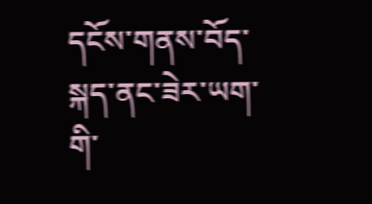དངོས་གནས་བོད་སྐད་ནང་ཟེར་ཡག་གི་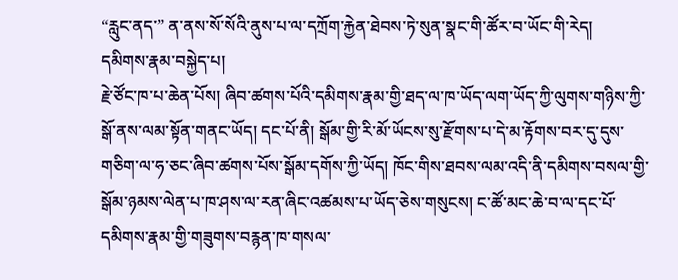“རླུང་ནད་” ན་ནས་སོ་སོའི་ནུས་པ་ལ་དཀྲོག་རྐྱེན་ཐེབས་ཏེ་སུན་སྣང་གི་ཚོར་བ་ཡོང་གི་རེད།
དམིགས་རྣམ་བསྐྱེད་པ།
རྗེ་ཙོང་ཁ་པ་ཆེན་པོས། ཞིབ་ཚགས་པོའི་དམིགས་རྣམ་གྱི་ཐད་ལ་ཁ་ཡོད་ལག་ཡོད་ཀྱི་ལུགས་གཉིས་ཀྱི་སྒོ་ནས་ལམ་སྟོན་གནང་ཡོད། དང་པོ་ནི། སྒོམ་གྱི་རི་མོ་ཡོངས་སུ་རྫོགས་པ་དེ་མ་རྟོགས་བར་དུ་དུས་གཅིག་ལ་ཧ་ཅང་ཞིབ་ཚགས་པོས་སྒོམ་དགོས་ཀྱི་ཡོད། ཁོང་གིས་ཐབས་ལམ་འདི་ནི་དམིགས་བསལ་གྱི་སྒོམ་ཉམས་ལེན་པ་ཁ་ཤས་ལ་རན་ཞིང་འཚམས་པ་ཡོད་ཅེས་གསུངས། ང་ཚོ་མང་ཆེ་བ་ལ་དང་པོ་དམིགས་རྣམ་གྱི་གཟུགས་བརྙན་ཁ་གསལ་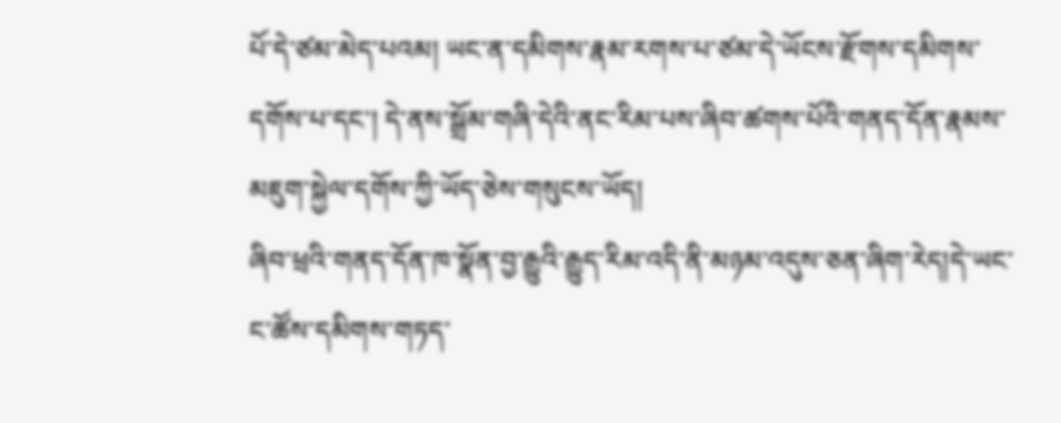པོ་དེ་ཙམ་མེད་པའམ། ཡང་ན་དམིགས་རྣམ་རགས་པ་ཙམ་དེ་ཡོངས་རྫོགས་དམིགས་དགོས་པ་དང་། དེ་ནས་སྒྲོམ་གཞི་དེའི་ནང་རིམ་པས་ཞིབ་ཚགས་པོའི་གནད་དོན་རྣམས་མཇུག་སྐྱེལ་དགོས་ཀྱི་ཡོད་ཅེས་གསུངས་ཡོད།
ཞིབ་ཕྲའི་གནད་དོན་ཁ་སྣོན་བྱ་རྒྱུའི་རྒྱུད་རིམ་འདི་ནི་མཉམ་འདུས་ཅན་ཞིག་རེད།དེ་ཡང་ང་ཚོས་དམིགས་གཏད་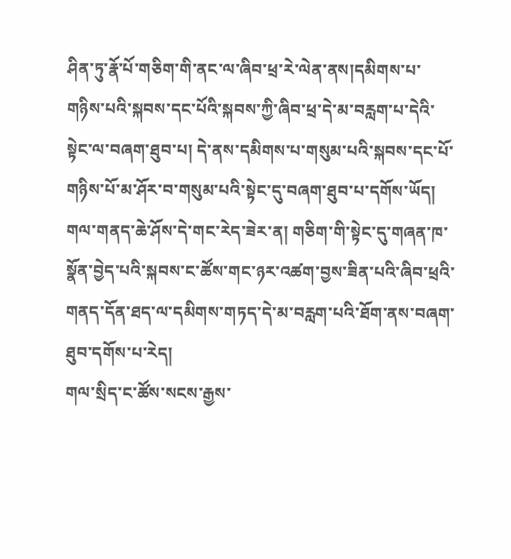ཤིན་ཏུ་རྣོ་པོ་གཅིག་གི་ནང་ལ་ཞིབ་ཕྲ་རེ་ལེན་ནས།དམིགས་པ་གཉིས་པའི་སྐབས་དང་པོའི་སྐབས་ཀྱི་ཞིབ་ཕྲ་དེ་མ་བརླག་པ་དེའི་སྟེང་ལ་བཞག་ཐུབ་པ། དེ་ནས་དམིགས་པ་གསུམ་པའི་སྐབས་དང་པོ་གཉིས་པོ་མ་ཤོར་བ་གསུམ་པའི་སྟེང་དུ་བཞག་ཐུབ་པ་དགོས་ཡོད། གལ་གནད་ཆེ་ཤོས་དེ་གང་རེད་ཟེར་ན། གཅིག་གི་སྟེང་དུ་གཞན་ཁ་སྣོན་བྱེད་པའི་སྐབས་ང་ཚོས་གང་ཉར་འཚག་བྱས་ཟིན་པའི་ཞིབ་ཕྲའི་གནད་དོན་ཐད་ལ་དམིགས་གཏད་དེ་མ་བརླག་པའི་ཐོག་ནས་བཞག་ཐུབ་དགོས་པ་རེད།
གལ་སྲིད་ང་ཚོས་སངས་རྒྱས་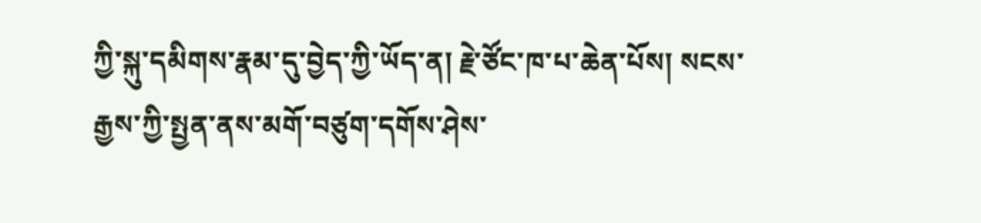ཀྱི་སྐུ་དམིགས་རྣམ་དུ་བྱེད་ཀྱི་ཡོད་ན། རྗེ་ཙོང་ཁ་པ་ཆེན་པོས། སངས་རྒྱས་ཀྱི་སྤྱན་ནས་མགོ་བཙུག་དགོས་ཤེས་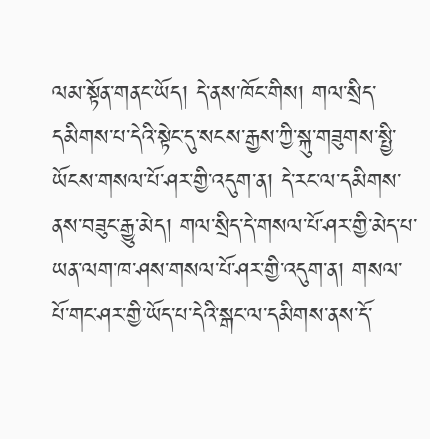ལམ་སྟོན་གནང་ཡོད། དེ་ནས་ཁོང་གིས། གལ་སྲིད་དམིགས་པ་དེའི་སྟེང་དུ་སངས་རྒྱས་ཀྱི་སྐུ་གཟུགས་སྤྱི་ཡོངས་གསལ་པོ་ཤར་གྱི་འདུག་ན། དེ་རང་ལ་དམིགས་ནས་བཟུང་རྒྱུ་མེད། གལ་སྲིད་དེ་གསལ་པོ་ཤར་གྱི་མེད་པ་ཡན་ལག་ཁ་ཤས་གསལ་པོ་ཤར་གྱི་འདུག་ན། གསལ་པོ་གང་ཤར་གྱི་ཡོད་པ་དེའི་སྒང་ལ་དམིགས་ནས་དོ་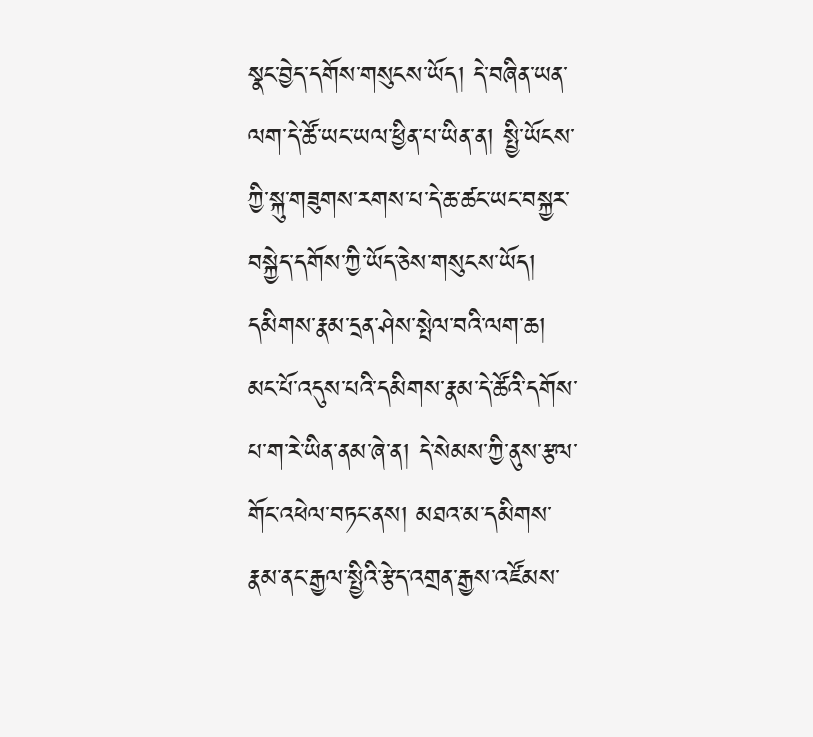སྣང་བྱེད་དགོས་གསུངས་ཡོད། དེ་བཞིན་ཡན་ལག་དེ་ཚོ་ཡང་ཡལ་ཕྱིན་པ་ཡིན་ན། སྤྱི་ཡོངས་ཀྱི་སྐུ་གཟུགས་རགས་པ་དེ་ཆ་ཚང་ཡང་བསྐྱར་བསྐྱེད་དགོས་ཀྱི་ཡོད་ཅེས་གསུངས་ཡོད།
དམིགས་རྣམ་དྲན་ཤེས་སྤེལ་བའི་ལག་ཆ།
མང་པོ་འདུས་པའི་དམིགས་རྣམ་དེ་ཚོའི་དགོས་པ་ག་རེ་ཡིན་ནམ་ཞེ་ན། དེ་སེམས་ཀྱི་ནུས་རྩལ་གོང་འཕེལ་བཏང་ནས། མཐའ་མ་དམིགས་རྣམ་ནང་རྒྱལ་སྤྱིའི་རྩེད་འགྲན་རྒྱས་འཛོམས་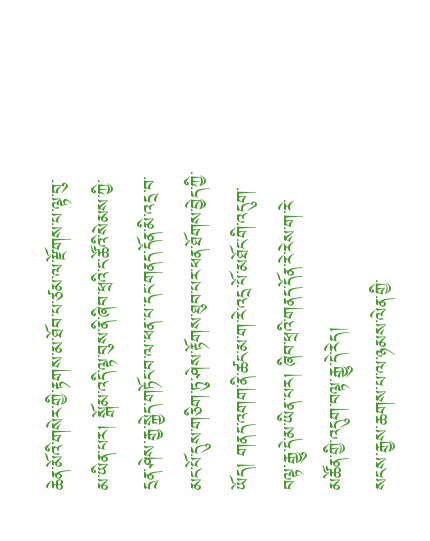ཆེན་མོའི་གསེར་གྱི་རྟགས་མ་ཐོབ་པ་ཙམ་ལ་རྫོགས་པ་ལྟ་བུ་མ་ཡིན་པར། སྒོམ་འདི་ལྟ་བུས་ནི་ཞིབ་ཕྲའི་ང་ཚོའི་སེམས་ཀྱི་དྲན་ཤེས་རྒྱ་སྐྱེད་གཏོང་བ་ལ་ཕན་པ་དང་གནད་དོན་མི་འདྲ་བ་མང་པོ་དུས་གཅིག་ཏུ་ཤེས་རྟོགས་ཐུབ་པར་ཕན་ཐོགས་བྱེད་ཀྱི་ཡོད། གནད་འགག་ནི་ཚང་མ་ག་རེ་འདྲ་པོ་མཐོང་གི་འདུག་བལྟ་རྒྱུ་དེ་མ་ཡིན་པར། ཞིབ་ཕྲའི་གནད་དོན་རེ་རེས་ག་རེ་མཚོན་གྱི་འདུག་བལྟ་རྒྱུ་དེ་རེད།
སངས་རྒྱས་ཆགས་པ་ལ་ཉམས་ལེན་གྱི་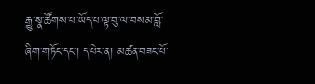རྒྱུ་སྣ་ཚོགས་པ་ཡོད་པ་ལྟ་བུ་ལ་བསམ་བློ་ཞིག་གཏོང་དང་། དཔེར་ན། མཚན་བཟང་པོ་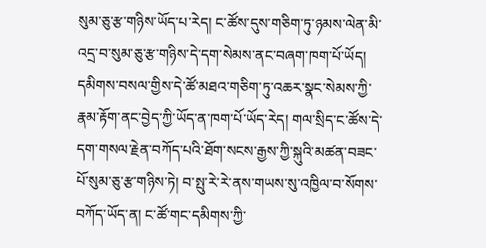སུམ་ཅུ་རྩ་གཉིས་ཡོད་པ་རེད། ང་ཚོས་དུས་གཅིག་ཏུ་ཉམས་ལེན་མི་འདྲ་བ་སུམ་ཅུ་རྩ་གཉིས་དེ་དག་སེམས་ནང་བཞག་ཁག་པོ་ཡོད། དམིགས་བསལ་གྱིས་དེ་ཚོ་མཐའ་གཅིག་ཏུ་འཆར་སྣང་སེམས་ཀྱི་རྣམ་རྟོག་ནང་བྱེད་ཀྱི་ཡོད་ན་ཁག་པོ་ཡོད་རེད། གལ་སྲིད་ང་ཚོས་དེ་དག་གསལ་རྗེན་བཀོད་པའི་ཐོག་སངས་རྒྱས་ཀྱི་སྐུའི་མཚན་བཟང་པོ་སུམ་ཅུ་རྩ་གཉིས་ཏེ། བ་སྤུ་རེ་རེ་ནས་གཡས་སུ་འཁྱིལ་བ་སོགས་བཀོད་ཡོད་ན། ང་ཚོ་གང་དམིགས་ཀྱི་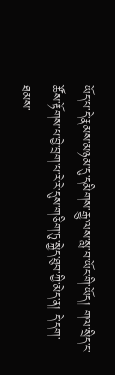ཡོད་པ་དེ་རྣམས་མཉམ་དུ་དམིགས་རྒྱུ་ལས་སླ་བ་ཡོང་གི་ཡོད། གལ་སྲིད་ང་ཚོས་རྟོགས་པ་བྱེ་བྲག་པ་རེ་རེ་དུས་གཅིག་ཏུ་སྐྱེད་ཐུབ་ཀྱི་མེད་ན། དེ་དག་ཐམས་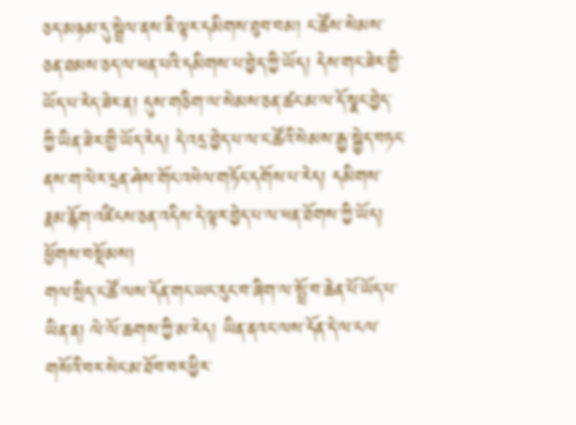ཅད་མཉམ་དུ་སྦྲེལ་ནས་ཇི་ལྟར་དམིགས་ཐུབ་བམ། ང་ཚོས་སེམས་ཅན་ཐམས་ཅད་ལ་ཕན་པའི་དམིགས་པ་བྱེད་ཀྱི་ཡོད། དེས་གང་ཟེར་གྱི་ཡོད་པ་རེད་ཟེར་ན། དུས་གཅིག་ལ་སེམས་ཅན་ཚང་མ་ལ་དོ་སྣང་བྱེད་ཀྱི་ཡིན་ཟེར་གྱི་ཡོད་རེད། དེ་འདྲ་བྱེད་པ་ལ་ང་ཚོའི་སེམས་རྒྱ་སྐྱེད་བཏང་ནས་ག་ལེར་དྲན་ཤེས་གོང་འཕེལ་གཏོང་དགོས་པ་རེད། དམིགས་རྣམ་རྙོག་འཛིངས་ཅན་འདིས་དེ་ལྟར་བྱེད་པ་ལ་ཕན་ཐོགས་ཀྱི་ཡོད།
ཕྱོགས་བསྡོམས།
གལ་སྲིད་ང་ཚོ་ལས་དོན་གང་ཡང་རུང་བ་ཞིག་ལ་སྤྲོ་བ་ཆེན་པོ་ཡོད་པ་ཡིན་ན། ལེ་ལོ་ཆགས་ཀྱི་མ་རེད། ཡིན་ནའང་ལས་དོན་དེ་ལ་ངལ་གསོའི་བར་སེང་མ་ཐོབ་བར་ཕྱིར་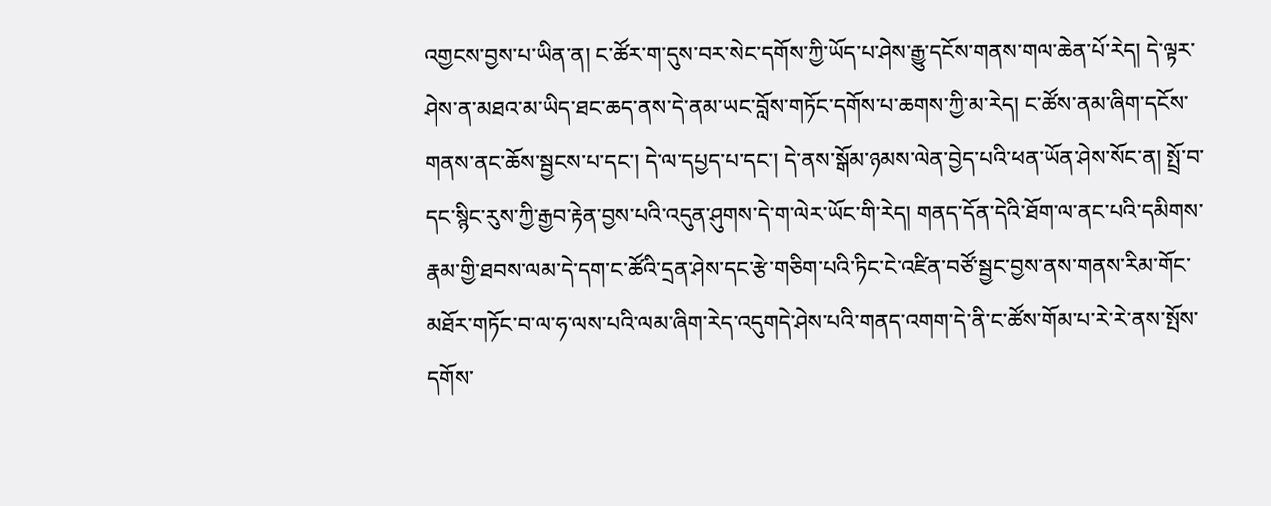འགྱངས་བྱས་པ་ཡིན་ན། ང་ཚོར་ག་དུས་བར་སེང་དགོས་ཀྱི་ཡོད་པ་ཤེས་རྒྱུ་དངོས་གནས་གལ་ཆེན་པོ་རེད། དེ་ལྟར་ཤེས་ན་མཐའ་མ་ཡིད་ཐང་ཆད་ནས་དེ་ནམ་ཡང་བློས་གཏོང་དགོས་པ་ཆགས་ཀྱི་མ་རེད། ང་ཚོས་ནམ་ཞིག་དངོས་གནས་ནང་ཆོས་སྦྱངས་པ་དང་། དེ་ལ་དཔྱད་པ་དང་། དེ་ནས་སྒོམ་ཉམས་ལེན་བྱེད་པའི་ཕན་ཡོན་ཤེས་སོང་ན། སྤྲོ་བ་དང་སྙིང་རུས་ཀྱི་རྒྱབ་རྟེན་བྱས་པའི་འདུན་ཤུགས་དེ་ག་ལེར་ཡོང་གི་རེད། གནད་དོན་དེའི་ཐོག་ལ་ནང་པའི་དམིགས་རྣམ་གྱི་ཐབས་ལམ་དེ་དག་ང་ཚོའི་དྲན་ཤེས་དང་རྩེ་གཅིག་པའི་ཏིང་ངེ་འཛིན་བཙོ་སྦྱང་བྱས་ནས་གནས་རིམ་གོང་མཐོར་གཏོང་བ་ལ་ཧ་ལས་པའི་ལམ་ཞིག་རེད་འདུགདེ་ཤེས་པའི་གནད་འགག་དེ་ནི་ང་ཚོས་གོམ་པ་རེ་རེ་ནས་སྤོས་དགོས་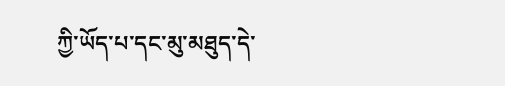ཀྱི་ཡོད་པ་དང་མུ་མཐུད་དེ་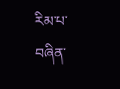རིམ་པ་བཞིན་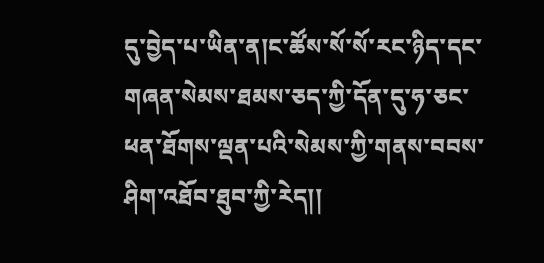དུ་བྱེད་པ་ཡིན་ན།ང་ཚོས་སོ་སོ་རང་ཉིད་དང་གཞན་སེམས་ཐམས་ཅད་ཀྱི་དོན་དུ་ཧ་ཅང་ཕན་ཐོགས་ལྡན་པའི་སེམས་ཀྱི་གནས་བབས་ཤིག་འཐོབ་ཐུབ་ཀྱི་རེད།།